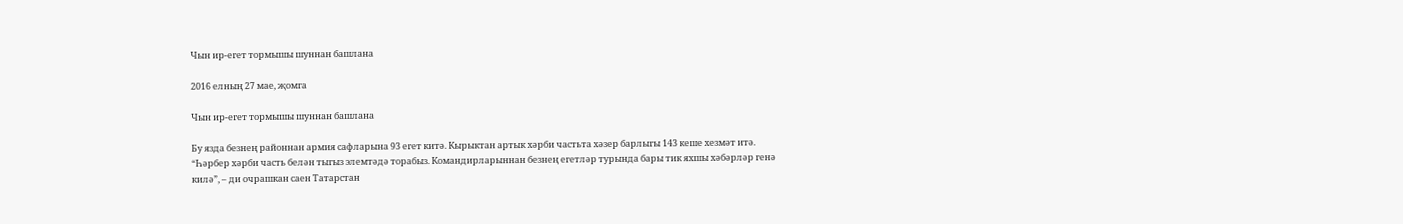Чын ир-егет тормышы шуннан башлана

2016 елның 27 мае, җомга

Чын ир-егет тормышы шуннан башлана

Бу язда безнең районнан армия сафларына 93 егет китә. Кырыктан артык хәрби частьта хәзер барлыгы 143 кеше хезмәт итә. “Һәрбер хәрби часть белән тыгыз элемтәдә торабыз. Командирларыннан безнең егетләр турында бары тик яхшы хәбәрләр генә килә”, – ди очрашкан саен Татарстан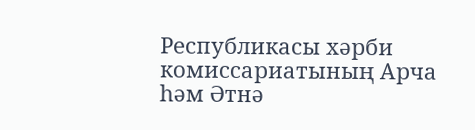Республикасы хәрби комиссариатының Арча һәм Әтнә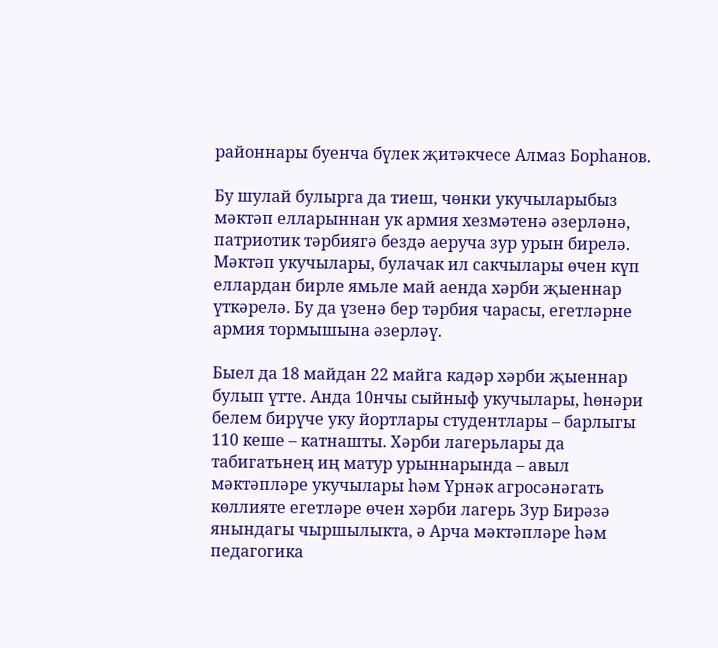районнары буенча бүлек җитәкчесе Алмаз Борһанов.

Бу шулай булырга да тиеш, чөнки укучыларыбыз мәктәп елларыннан ук армия хезмәтенә әзерләнә, патриотик тәрбиягә бездә аеруча зур урын бирелә. Мәктәп укучылары, булачак ил сакчылары өчен күп еллардан бирле ямьле май аенда хәрби җыеннар үткәрелә. Бу да үзенә бер тәрбия чарасы, егетләрне армия тормышына әзерләү.

Быел да 18 майдан 22 майга кадәр хәрби җыеннар булып үтте. Анда 10нчы сыйныф укучылары, һөнәри белем бирүче уку йортлары студентлары – барлыгы 110 кеше – катнашты. Хәрби лагерьлары да табигатьнең иң матур урыннарында – авыл мәктәпләре укучылары һәм Үрнәк агросәнәгать көллияте егетләре өчен хәрби лагерь Зур Бирәзә янындагы чыршылыкта, ә Арча мәктәпләре һәм педагогика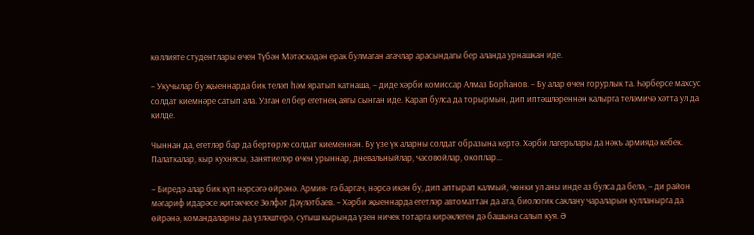көллияте студентлары өчен Түбән Мәтәскәдән ерак булмаган агачлар арасындагы бер аланда урнашкан иде.

– Укучылар бу җыеннарда бик теләп һәм яратып катнаша, – диде хәрби комиссар Алмаз Борһанов. – Бу алар өчен горурлык та. Һәрберсе махсус солдат киемнәре сатып ала. Узган ел бер егетнең аягы сынган иде. Карап булса да торырмын, дип иптәшләреннән калырга теләмичә хәтта ул да килде.

Чыннан да, егетләр бар да бертөрле солдат киеменнән. Бу үзе үк аларны солдат образына кертә. Хәрби лагерьлары да нәкъ армиядә кебек. Палаткалар, кыр кухнясы, занятиеләр өчен урыннар, дневальныйлар, часовойлар, окоплар...

– Биредә алар бик күп нәрсәгә өйрәнә. Армия- гә баргач, нәрсә икән бу, дип аптырап калмый, чөнки ул аны инде аз булса да белә, – ди район мәгариф идарәсе җитәкчесе Зөлфәт Дәүләтбаев. – Хәрби җыеннарда егетләр автоматтан да ата, биологик саклану чараларын кулланырга да өйрәнә, командаларны да үзләштерә, сугыш кырында үзен ничек тотарга кирәклеген дә башына салып куя. Ә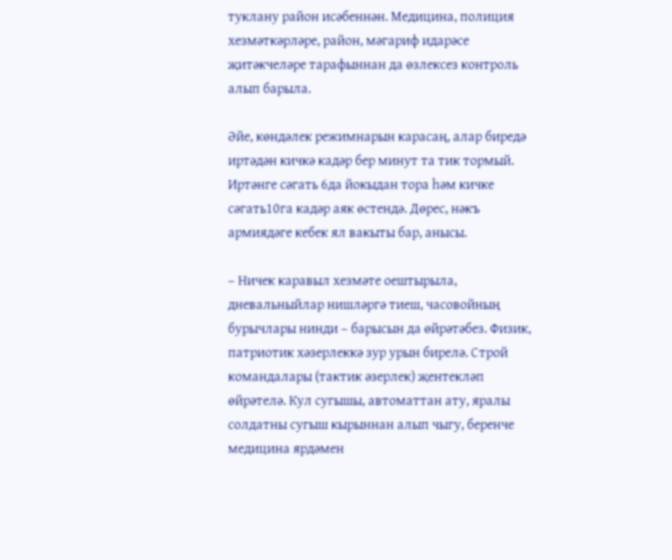туклану район исәбеннән. Медицина, полиция хезмәткәрләре, район, мәгариф идарәсе җитәкчеләре тарафыннан да өзлексез контроль алып барыла.

Әйе, көндәлек режимнарын карасаң, алар биредә иртәдән кичкә кадәр бер минут та тик тормый. Иртәнге сәгать 6да йокыдан тора һәм кичке сәгать10га кадәр аяк өстендә. Дөрес, нәкъ армиядәге кебек ял вакыты бар, анысы.

– Ничек каравыл хезмәте оештырыла, дневальныйлар нишләргә тиеш, часовойның бурычлары нинди – барысын да өйрәтәбез. Физик, патриотик хәзерлеккә зур урын бирелә. Строй командалары (тактик әзерлек) җентекләп өйрәтелә. Кул сугышы, автоматтан ату, яралы солдатны сугыш кырыннан алып чыгу, беренче медицина ярдәмен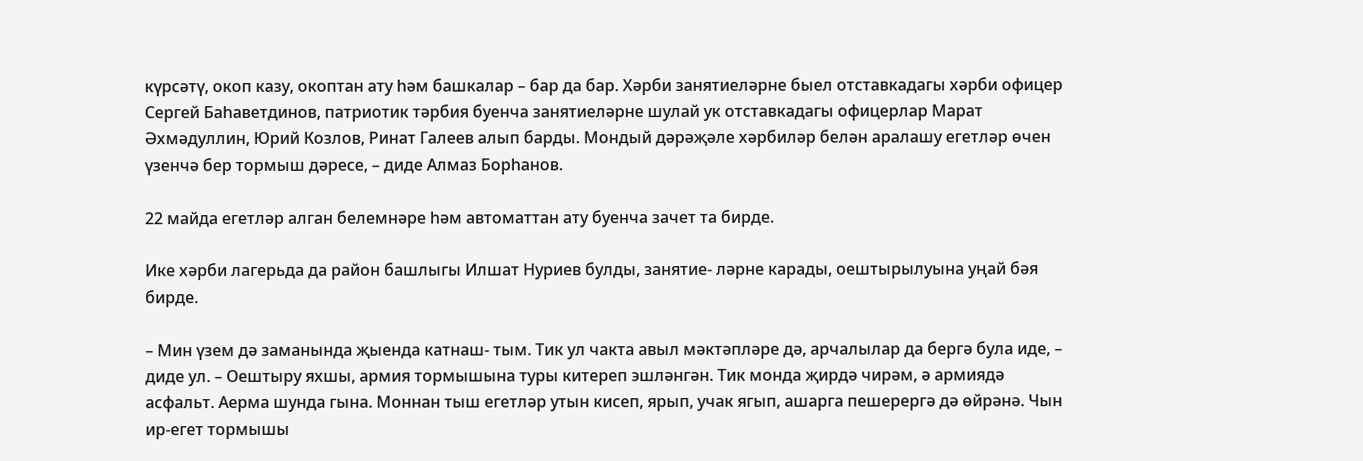күрсәтү, окоп казу, окоптан ату һәм башкалар – бар да бар. Хәрби занятиеләрне быел отставкадагы хәрби офицер Сергей Баһаветдинов, патриотик тәрбия буенча занятиеләрне шулай ук отставкадагы офицерлар Марат Әхмәдуллин, Юрий Козлов, Ринат Галеев алып барды. Мондый дәрәҗәле хәрбиләр белән аралашу егетләр өчен үзенчә бер тормыш дәресе, – диде Алмаз Борһанов.

22 майда егетләр алган белемнәре һәм автоматтан ату буенча зачет та бирде.

Ике хәрби лагерьда да район башлыгы Илшат Нуриев булды, занятие- ләрне карады, оештырылуына уңай бәя бирде.

– Мин үзем дә заманында җыенда катнаш- тым. Тик ул чакта авыл мәктәпләре дә, арчалылар да бергә була иде, – диде ул. – Оештыру яхшы, армия тормышына туры китереп эшләнгән. Тик монда җирдә чирәм, ә армиядә асфальт. Аерма шунда гына. Моннан тыш егетләр утын кисеп, ярып, учак ягып, ашарга пешерергә дә өйрәнә. Чын ир-егет тормышы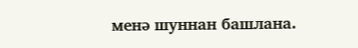менә шуннан башлана.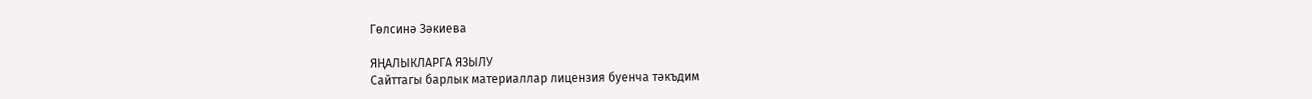Гөлсинә Зәкиева

ЯҢАЛЫКЛАРГА ЯЗЫЛУ
Сайттагы барлык материаллар лицензия буенча тәкъдим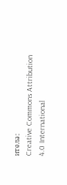ителә:
Creative Commons Attribution 4.0 International